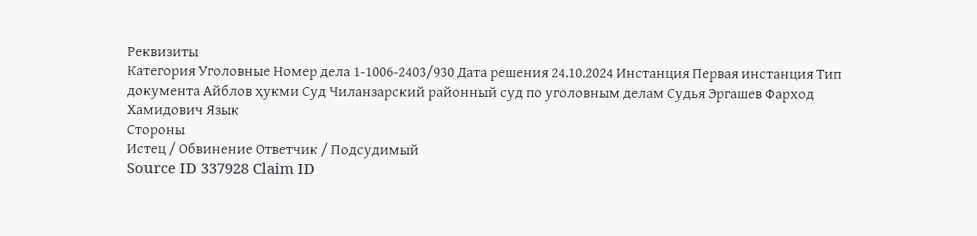Реквизиты
Категория Уголовные Номер дела 1-1006-2403/930 Дата решения 24.10.2024 Инстанция Первая инстанция Тип документа Айблов ҳукми Суд Чиланзарский районный суд по уголовным делам Судья Эргашев Фарход Хамидович Язык
Стороны
Истец / Обвинение Ответчик / Подсудимый
Source ID 337928 Claim ID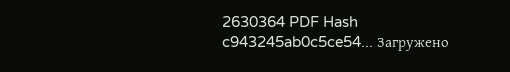2630364 PDF Hash c943245ab0c5ce54... Загружено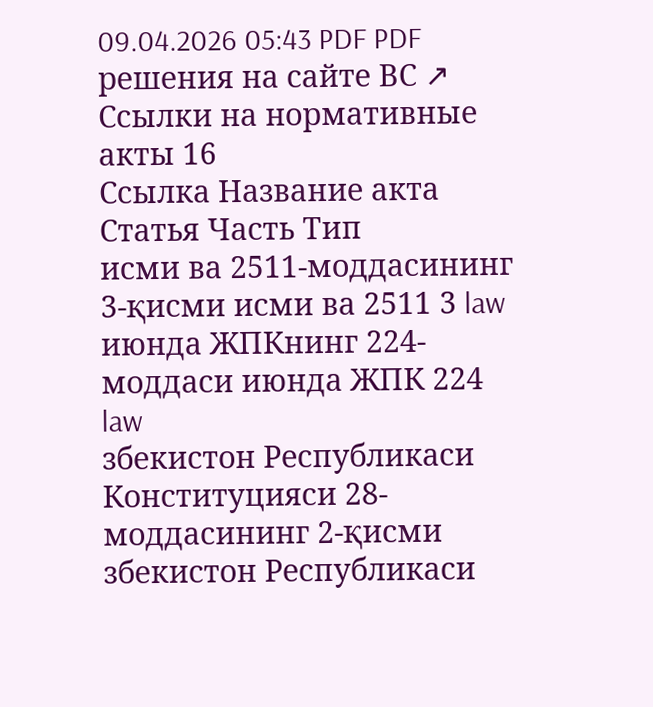09.04.2026 05:43 PDF PDF решения на сайте ВС ↗
Ссылки на нормативные акты 16
Ссылка Название акта Статья Часть Тип
исми ва 2511-моддасининг 3-қисми исми ва 2511 3 law
июнда ЖПКнинг 224-моддаси июнда ЖПК 224 law
збекистон Республикаси Конституцияси 28-моддасининг 2-қисми збекистон Республикаси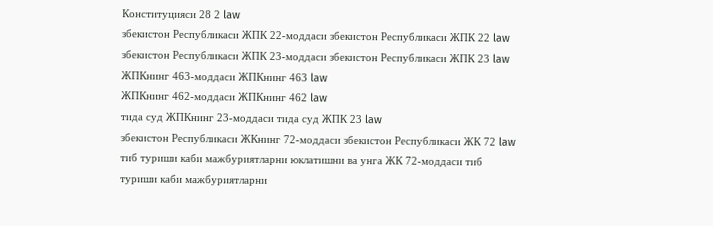Конституцияси 28 2 law
збекистон Республикаси ЖПК 22-моддаси збекистон Республикаси ЖПК 22 law
збекистон Республикаси ЖПК 23-моддаси збекистон Республикаси ЖПК 23 law
ЖПКнинг 463-моддаси ЖПКнинг 463 law
ЖПКнинг 462-моддаси ЖПКнинг 462 law
тида суд ЖПКнинг 23-моддаси тида суд ЖПК 23 law
збекистон Республикаси ЖКнинг 72-моддаси збекистон Республикаси ЖК 72 law
тиб туриши каби мажбуриятларни юклатишни ва унга ЖК 72-моддаси тиб туриши каби мажбуриятларни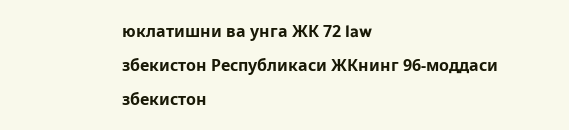юклатишни ва унга ЖК 72 law
збекистон Республикаси ЖКнинг 96-моддаси збекистон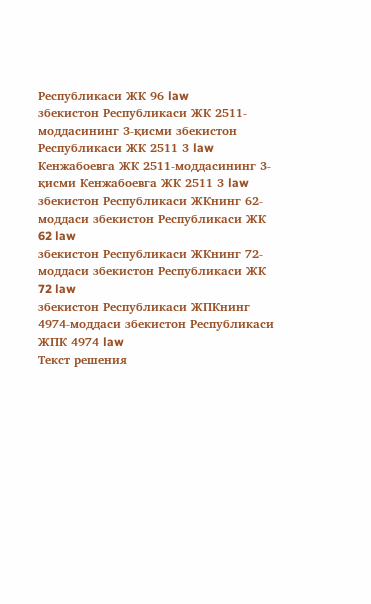Республикаси ЖК 96 law
збекистон Республикаси ЖК 2511-моддасининг 3-қисми збекистон Республикаси ЖК 2511 3 law
Кенжабоевга ЖК 2511-моддасининг 3-қисми Кенжабоевга ЖК 2511 3 law
збекистон Республикаси ЖКнинг 62-моддаси збекистон Республикаси ЖК 62 law
збекистон Республикаси ЖКнинг 72-моддаси збекистон Республикаси ЖК 72 law
збекистон Республикаси ЖПКнинг 4974-моддаси збекистон Республикаси ЖПК 4974 law
Текст решения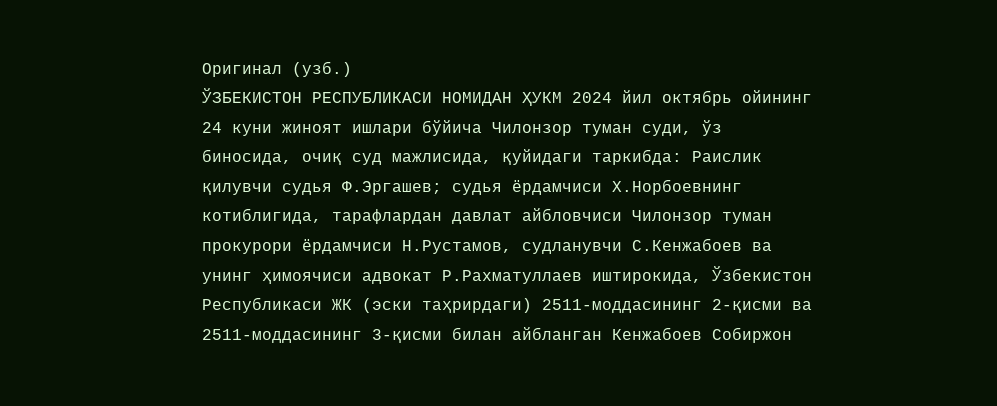Оригинал (узб.)
ЎЗБЕКИСТОН РЕСПУБЛИКАСИ НОМИДАН ҲУКМ 2024 йил октябрь ойининг 24 куни жиноят ишлари бўйича Чилонзор туман суди, ўз биносида, очиқ суд мажлисида, қуйидаги таркибда: Раислик қилувчи судья Ф.Эргашев; судья ёрдамчиси Х.Норбоевнинг котиблигида, тарафлардан давлат айбловчиси Чилонзор туман прокурори ёрдамчиси Н.Рустамов, судланувчи С.Кенжабоев ва унинг ҳимоячиси адвокат Р.Рахматуллаев иштирокида, Ўзбекистон Республикаси ЖК (эски таҳрирдаги) 2511-моддасининг 2-қисми ва 2511-моддасининг 3-қисми билан айбланган Кенжабоев Собиржон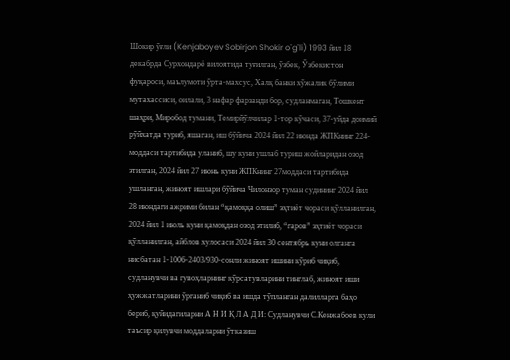Шокир ўғли (Kenjaboyev Sobirjon Shokir o`g`li) 1993 йил 18 декабрда Сурхондарё вилоятида туғилган, ўзбек, Ўзбекистон фуқароси, маълумоти ўрта-махсус, Халқ банки хўжалик бўлими мутахассиси, оилали, 3 нафар фарзанди бор, судланмаган, Тошкент шаҳри, Миробод тумани, Темирйўлчилар 1-тор кўчаси, 37-уйда доимий рўйхатда туриб, яшаган, иш бўйича 2024 йил 22 июнда ЖПКнинг 224-моддаси тартибида уланиб, шу куни ушлаб туриш жойларидан озод этилган, 2024 йил 27 июнь куни ЖПКнинг 27моддаси тартибида ушланган, жиноят ишлари бўйича Чилонзор туман судининг 2024 йил 28 июндаги ажрими билан “қамоққа олиш” эҳтиёт чораси қўлланилган, 2024 йил 1 июль куни қамоқдан озод этилиб, “гаров” эҳтиёт чораси қўлланилган, айблов хулосаси 2024 йил 30 сентябрь куни олганга нисбатан 1-1006-2403/930-сонли жиноят ишини кўриб чиқиб, судланувчи ва гувоҳларнинг кўрсатувларини тинглаб, жиноят иши ҳужжатларини ўрганиб чиқиб ва ишда тўпланган далилларга баҳо бериб, қуйидагиларни А Н И Қ Л А Д И: Судланувчи С.Кенжабоев кули таъсир қилувчи моддаларни ўтказиш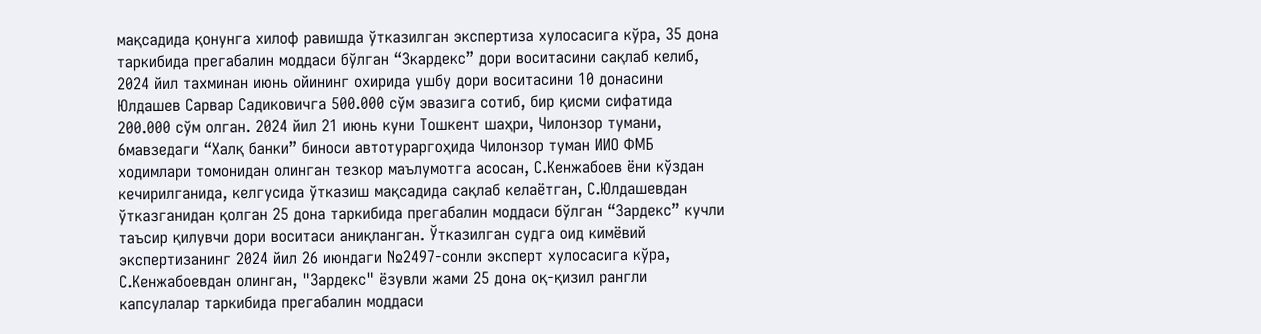мақсадида қонунга хилоф равишда ўтказилган экспертиза хулосасига кўра, 35 дона таркибида прегабалин моддаси бўлган “Зкардекс” дори воситасини сақлаб келиб, 2024 йил тахминан июнь ойининг охирида ушбу дори воситасини 10 донасини Юлдашев Сарвар Садиковичга 500.000 сўм эвазига сотиб, бир қисми сифатида 200.000 сўм олган. 2024 йил 21 июнь куни Тошкент шаҳри, Чилонзор тумани, 6мавзедаги “Халқ банки” биноси автотураргоҳида Чилонзор туман ИИО ФМБ ходимлари томонидан олинган тезкор маълумотга асосан, С.Кенжабоев ёни кўздан кечирилганида, келгусида ўтказиш мақсадида сақлаб келаётган, С.Юлдашевдан ўтказганидан қолган 25 дона таркибида прегабалин моддаси бўлган “Зардекс” кучли таъсир қилувчи дори воситаси аниқланган. Ўтказилган судга оид кимёвий экспертизанинг 2024 йил 26 июндаги №2497-сонли эксперт хулосасига кўра, С.Кенжабоевдан олинган, "Зардекс" ёзувли жами 25 дона оқ-қизил рангли капсулалар таркибида прегабалин моддаси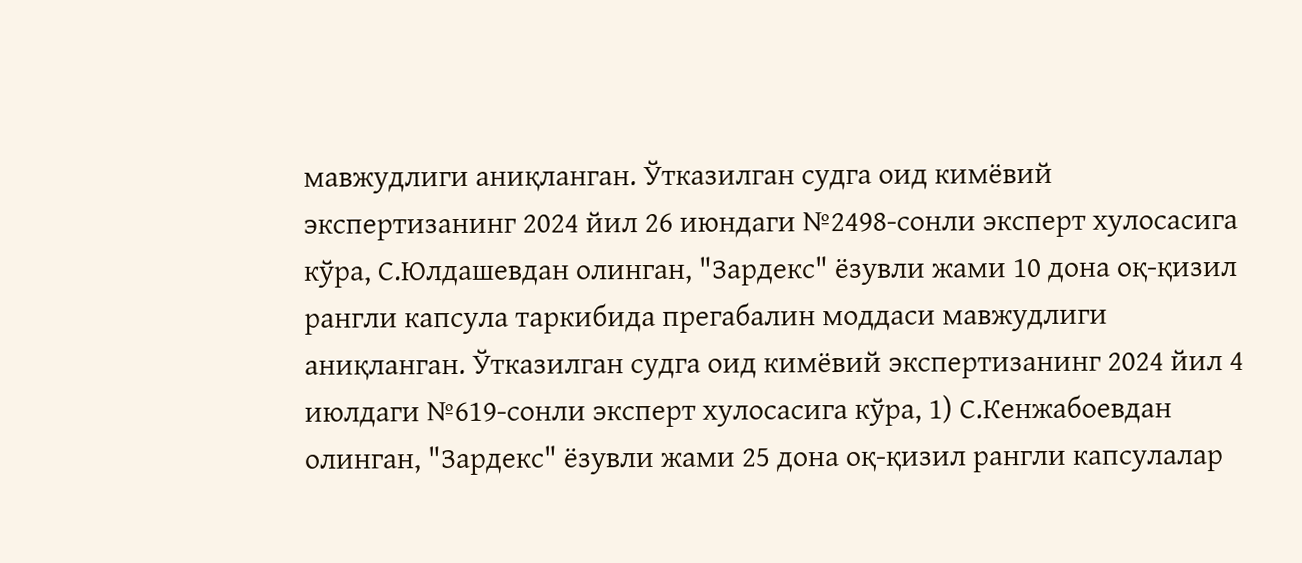мавжудлиги аниқланган. Ўтказилган судга оид кимёвий экспертизанинг 2024 йил 26 июндаги №2498-сонли эксперт хулосасига кўра, С.Юлдашевдан олинган, "Зардекс" ёзувли жами 10 дона оқ-қизил рангли капсула таркибида прегабалин моддаси мавжудлиги аниқланган. Ўтказилган судга оид кимёвий экспертизанинг 2024 йил 4 июлдаги №619-сонли эксперт хулосасига кўра, 1) С.Кенжабоевдан олинган, "Зардекс" ёзувли жами 25 дона оқ-қизил рангли капсулалар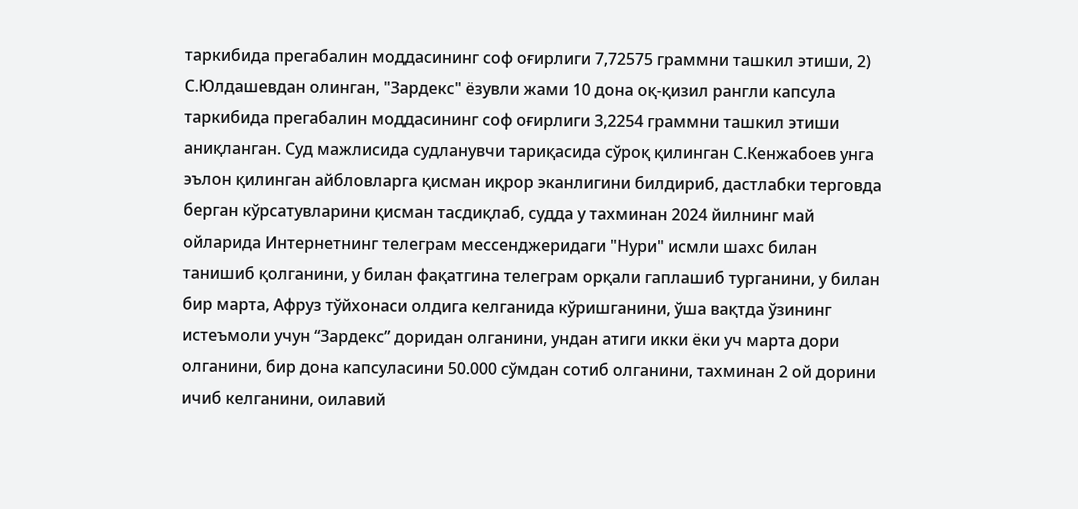таркибида прегабалин моддасининг соф оғирлиги 7,72575 граммни ташкил этиши, 2) С.Юлдашевдан олинган, "Зардекс" ёзувли жами 10 дона оқ-қизил рангли капсула таркибида прегабалин моддасининг соф оғирлиги 3,2254 граммни ташкил этиши аниқланган. Суд мажлисида судланувчи тариқасида сўроқ қилинган С.Кенжабоев унга эълон қилинган айбловларга қисман иқрор эканлигини билдириб, дастлабки терговда берган кўрсатувларини қисман тасдиқлаб, судда у тахминан 2024 йилнинг май ойларида Интернетнинг телеграм мессенджеридаги "Нури" исмли шахс билан танишиб қолганини, у билан фақатгина телеграм орқали гаплашиб турганини, у билан бир марта, Афруз тўйхонаси олдига келганида кўришганини, ўша вақтда ўзининг истеъмоли учун “Зардекс” доридан олганини, ундан атиги икки ёки уч марта дори олганини, бир дона капсуласини 50.000 сўмдан сотиб олганини, тахминан 2 ой дорини ичиб келганини, оилавий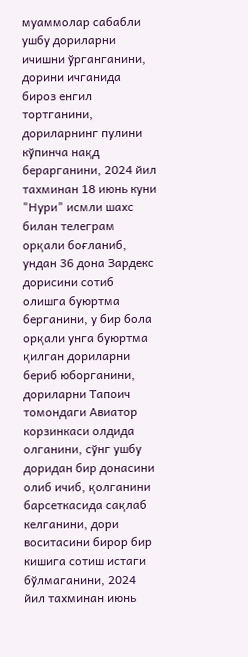муаммолар сабабли ушбу дориларни ичишни ўрганганини, дорини ичганида бироз енгил тортганини, дориларнинг пулини кўпинча нақд берарганини, 2024 йил тахминан 18 июнь куни "Нури" исмли шахс билан телеграм орқали боғланиб, ундан 36 дона Зардекс дорисини сотиб олишга буюртма берганини, у бир бола орқали унга буюртма қилган дориларни бериб юборганини, дориларни Тапоич томондаги Авиатор корзинкаси олдида олганини, сўнг ушбу доридан бир донасини олиб ичиб, қолганини барсеткасида сақлаб келганини, дори воситасини бирор бир кишига сотиш истаги бўлмаганини, 2024 йил тахминан июнь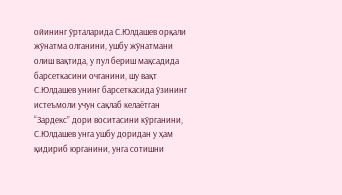ойининг ўрталарида С.Юлдашев орқали жўнатма олганини, ушбу жўнатмани олиш вақтида, у пул бериш мақсадида барсеткасини очганини, шу вақт С.Юлдашев унинг барсеткасида ўзининг истеъмоли учун сақлаб келаётган “Зардекс” дори воситасини кўрганини, С.Юлдашев унга ушбу доридан у ҳам қидириб юрганини, унга сотишни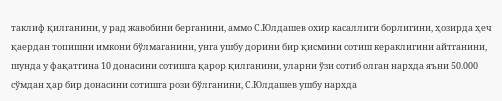таклиф қилганини, у рад жавобини берганини, аммо С.Юлдашев охир касаллиги борлигини, ҳозирда ҳеч қаердан топишни имкони бўлмаганини, унга ушбу дорини бир қисмини сотиш кераклигини айтганини, шунда у фақатгина 10 донасини сотишга қарор қилганини, уларни ўзи сотиб олган нархда яъни 50.000 сўмдан ҳар бир донасини сотишга рози бўлганини, С.Юлдашев ушбу нархда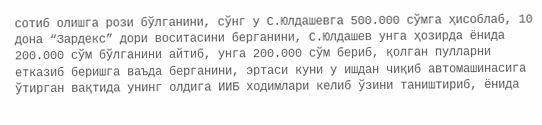сотиб олишга рози бўлганини, сўнг у С.Юлдашевга 500.000 сўмга ҳисоблаб, 10 дона “Зардекс” дори воситасини берганини, С.Юлдашев унга ҳозирда ёнида 200.000 сўм бўлганини айтиб, унга 200.000 сўм бериб, қолган пулларни етказиб беришга ваъда берганини, эртаси куни у ишдан чиқиб автомашинасига ўтирган вақтида унинг олдига ИИБ ходимлари келиб ўзини таништириб, ёнида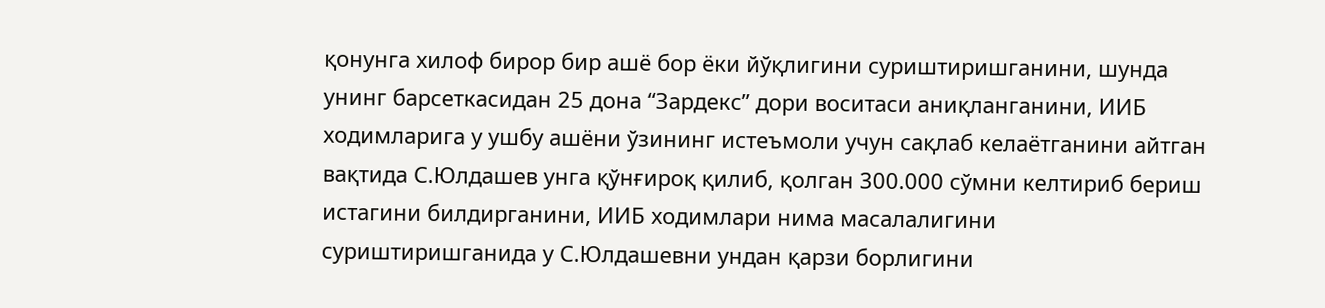қонунга хилоф бирор бир ашё бор ёки йўқлигини суриштиришганини, шунда унинг барсеткасидан 25 дона “Зардекс” дори воситаси аниқланганини, ИИБ ходимларига у ушбу ашёни ўзининг истеъмоли учун сақлаб келаётганини айтган вақтида С.Юлдашев унга қўнғироқ қилиб, қолган 300.000 сўмни келтириб бериш истагини билдирганини, ИИБ ходимлари нима масалалигини суриштиришганида у С.Юлдашевни ундан қарзи борлигини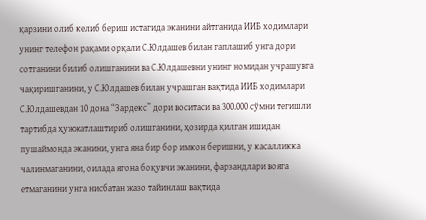қарзини олиб келиб бериш истагида эканини айтганида ИИБ ходимлари унинг телефон рақами орқали С.Юлдашев билан гаплашиб унга дори сотганини билиб олишганини ва С.Юлдашевни унинг номидан учрашувга чақиришганини, у С.Юлдашев билан учрашган вақтида ИИБ ходимлари С.Юлдашевдан 10 дона “Зардекс” дори воситаси ва 300.000 сўмни тегишли тартибда ҳужжатлаштириб олишганини, ҳозирда қилган ишидан пушаймонда эканини, унга яна бир бор имкон беришни, у касалликка чалинмаганини, оилада ягона боқувчи эканини, фарзандлари вояга етмаганини унга нисбатан жазо тайинлаш вақтида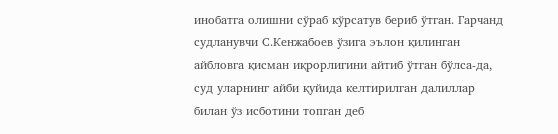инобатга олишни сўраб кўрсатув бериб ўтган. Гарчанд судланувчи С.Кенжабоев ўзига эълон қилинган айбловга қисман иқрорлигини айтиб ўтган бўлса-да, суд уларнинг айби қуйида келтирилган далиллар билан ўз исботини топган деб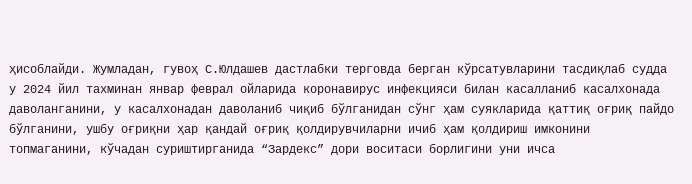ҳисоблайди. Жумладан, гувоҳ С.Юлдашев дастлабки терговда берган кўрсатувларини тасдиқлаб судда у 2024 йил тахминан январ феврал ойларида коронавирус инфекцияси билан касалланиб касалхонада даволанганини, у касалхонадан даволаниб чиқиб бўлганидан сўнг ҳам суякларида қаттиқ оғриқ пайдо бўлганини, ушбу оғриқни ҳар қандай оғриқ қолдирувчиларни ичиб ҳам қолдириш имконини топмаганини, кўчадан суриштирганида “Зардекс” дори воситаси борлигини уни ичса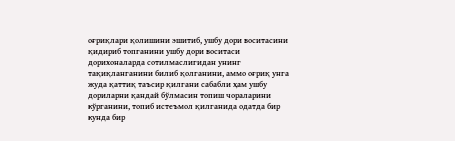оғриқлари қолишини эшитиб, ушбу дори воситасини қидириб топганини ушбу дори воситаси дорихоналарда сотилмаслигидан унинг тақиқланганини билиб қолганини, аммо оғриқ унга жуда қаттиқ таъсир қилгани сабабли ҳам ушбу дориларни қандай бўлмасин топиш чораларини кўрганини, топиб истеъмол қилганида одатда бир кунда бир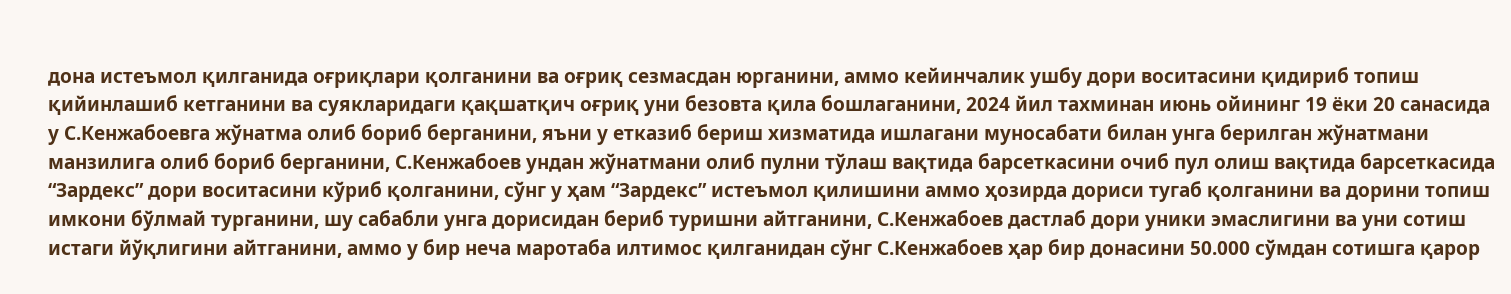дона истеъмол қилганида оғриқлари қолганини ва оғриқ сезмасдан юрганини, аммо кейинчалик ушбу дори воситасини қидириб топиш қийинлашиб кетганини ва суякларидаги қақшатқич оғриқ уни безовта қила бошлаганини, 2024 йил тахминан июнь ойининг 19 ёки 20 санасида у С.Кенжабоевга жўнатма олиб бориб берганини, яъни у етказиб бериш хизматида ишлагани муносабати билан унга берилган жўнатмани манзилига олиб бориб берганини, С.Кенжабоев ундан жўнатмани олиб пулни тўлаш вақтида барсеткасини очиб пул олиш вақтида барсеткасида “Зардекс” дори воситасини кўриб қолганини, сўнг у ҳам “Зардекс” истеъмол қилишини аммо ҳозирда дориси тугаб қолганини ва дорини топиш имкони бўлмай турганини, шу сабабли унга дорисидан бериб туришни айтганини, С.Кенжабоев дастлаб дори уники эмаслигини ва уни сотиш истаги йўқлигини айтганини, аммо у бир неча маротаба илтимос қилганидан сўнг С.Кенжабоев ҳар бир донасини 50.000 сўмдан сотишга қарор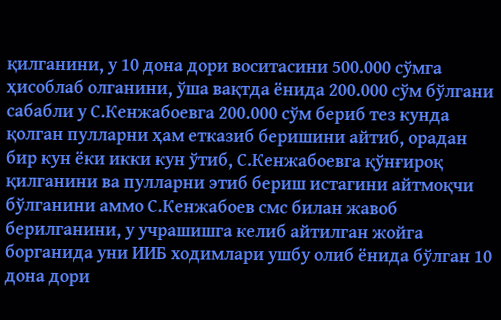қилганини, у 10 дона дори воситасини 500.000 сўмга ҳисоблаб олганини, ўша вақтда ёнида 200.000 сўм бўлгани сабабли у С.Кенжабоевга 200.000 сўм бериб тез кунда қолган пулларни ҳам етказиб беришини айтиб, орадан бир кун ёки икки кун ўтиб, С.Кенжабоевга қўнғироқ қилганини ва пулларни этиб бериш истагини айтмоқчи бўлганини аммо С.Кенжабоев смс билан жавоб берилганини, у учрашишга келиб айтилган жойга борганида уни ИИБ ходимлари ушбу олиб ёнида бўлган 10 дона дори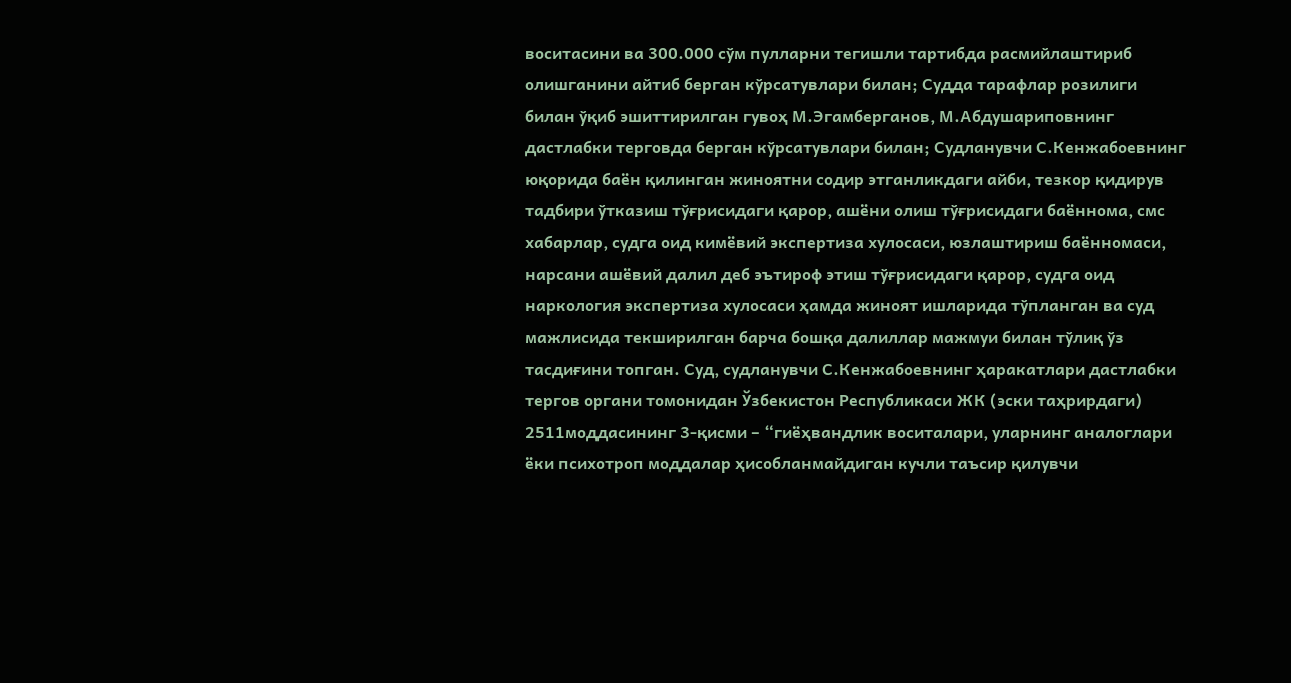воситасини ва 300.000 сўм пулларни тегишли тартибда расмийлаштириб олишганини айтиб берган кўрсатувлари билан; Судда тарафлар розилиги билан ўқиб эшиттирилган гувоҳ М.Эгамберганов, М.Абдушариповнинг дастлабки терговда берган кўрсатувлари билан; Судланувчи С.Кенжабоевнинг юқорида баён қилинган жиноятни содир этганликдаги айби, тезкор қидирув тадбири ўтказиш тўғрисидаги қарор, ашёни олиш тўғрисидаги баённома, смс хабарлар, судга оид кимёвий экспертиза хулосаси, юзлаштириш баённомаси, нарсани ашёвий далил деб эътироф этиш тўғрисидаги қарор, судга оид наркология экспертиза хулосаси ҳамда жиноят ишларида тўпланган ва суд мажлисида текширилган барча бошқа далиллар мажмуи билан тўлиқ ўз тасдиғини топган. Суд, судланувчи С.Кенжабоевнинг ҳаракатлари дастлабки тергов органи томонидан Ўзбекистон Республикаси ЖК (эски таҳрирдаги) 2511моддасининг 3-қисми – “гиёҳвандлик воситалари, уларнинг аналоглари ёки психотроп моддалар ҳисобланмайдиган кучли таъсир қилувчи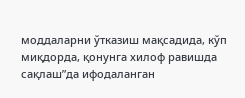моддаларни ўтказиш мақсадида, кўп миқдорда, қонунга хилоф равишда сақлаш”да ифодаланган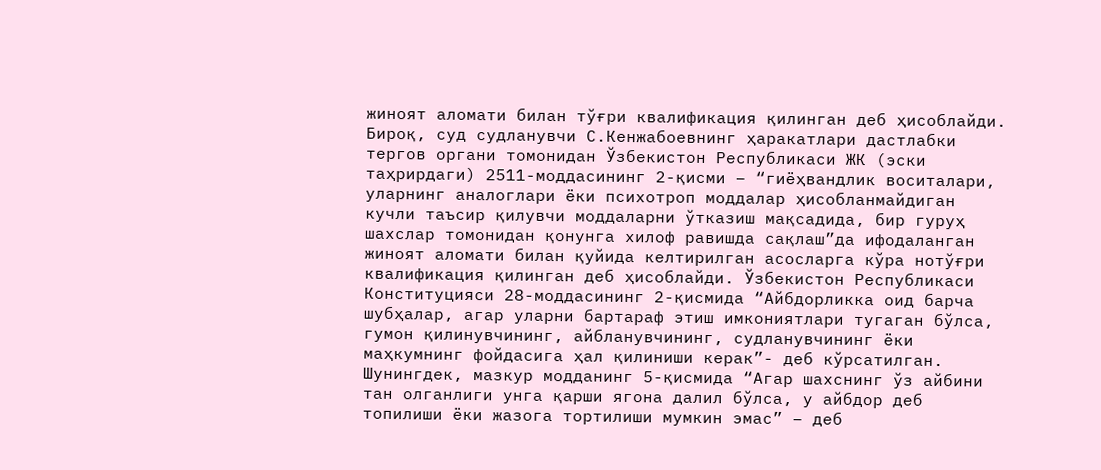жиноят аломати билан тўғри квалификация қилинган деб ҳисоблайди. Бироқ, суд судланувчи С.Кенжабоевнинг ҳаракатлари дастлабки тергов органи томонидан Ўзбекистон Республикаси ЖК (эски таҳрирдаги) 2511-моддасининг 2-қисми – “гиёҳвандлик воситалари, уларнинг аналоглари ёки психотроп моддалар ҳисобланмайдиган кучли таъсир қилувчи моддаларни ўтказиш мақсадида, бир гуруҳ шахслар томонидан қонунга хилоф равишда сақлаш”да ифодаланган жиноят аломати билан қуйида келтирилган асосларга кўра нотўғри квалификация қилинган деб ҳисоблайди. Ўзбекистон Республикаси Конституцияси 28-моддасининг 2-қисмида “Айбдорликка оид барча шубҳалар, агар уларни бартараф этиш имкониятлари тугаган бўлса, гумон қилинувчининг, айбланувчининг, судланувчининг ёки маҳкумнинг фойдасига ҳал қилиниши керак”- деб кўрсатилган. Шунингдек, мазкур модданинг 5-қисмида “Агар шахснинг ўз айбини тан олганлиги унга қарши ягона далил бўлса, у айбдор деб топилиши ёки жазога тортилиши мумкин эмас” – деб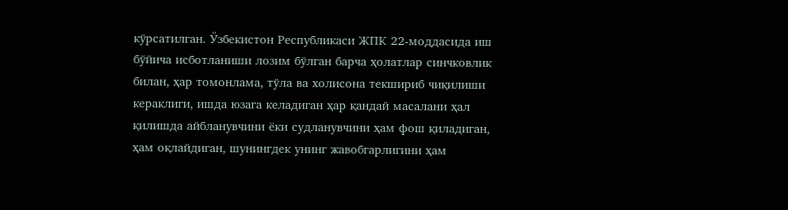кўрсатилган. Ўзбекистон Республикаси ЖПК 22-моддасида иш бўйича исботланиши лозим бўлган барча ҳолатлар синчковлик билан, ҳар томонлама, тўла ва холисона текшириб чиқилиши кераклиги, ишда юзага келадиган ҳар қандай масалани ҳал қилишда айбланувчини ёки судланувчини ҳам фош қиладиган, ҳам оқлайдиган, шунингдек унинг жавобгарлигини ҳам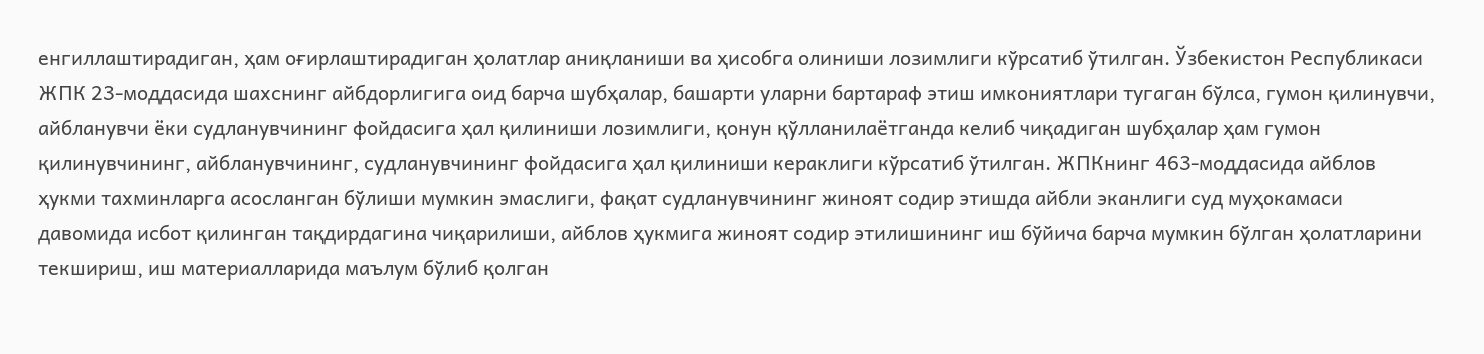енгиллаштирадиган, ҳам оғирлаштирадиган ҳолатлар аниқланиши ва ҳисобга олиниши лозимлиги кўрсатиб ўтилган. Ўзбекистон Республикаси ЖПК 23-моддасида шахснинг айбдорлигига оид барча шубҳалар, башарти уларни бартараф этиш имкониятлари тугаган бўлса, гумон қилинувчи, айбланувчи ёки судланувчининг фойдасига ҳал қилиниши лозимлиги, қонун қўлланилаётганда келиб чиқадиган шубҳалар ҳам гумон қилинувчининг, айбланувчининг, судланувчининг фойдасига ҳал қилиниши кераклиги кўрсатиб ўтилган. ЖПКнинг 463-моддасида айблов ҳукми тахминларга асосланган бўлиши мумкин эмаслиги, фақат судланувчининг жиноят содир этишда айбли эканлиги суд муҳокамаси давомида исбот қилинган тақдирдагина чиқарилиши, айблов ҳукмига жиноят содир этилишининг иш бўйича барча мумкин бўлган ҳолатларини текшириш, иш материалларида маълум бўлиб қолган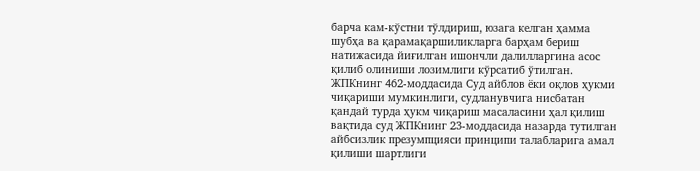барча кам-кўстни тўлдириш, юзага келган ҳамма шубҳа ва қарамақаршиликларга барҳам бериш натижасида йиғилган ишончли далилларгина асос қилиб олиниши лозимлиги кўрсатиб ўтилган. ЖПКнинг 462-моддасида Суд айблов ёки оқлов ҳукми чиқариши мумкинлиги, судланувчига нисбатан қандай турда ҳукм чиқариш масаласини ҳал қилиш вақтида суд ЖПКнинг 23-моддасида назарда тутилган айбсизлик презумпцияси принципи талабларига амал қилиши шартлиги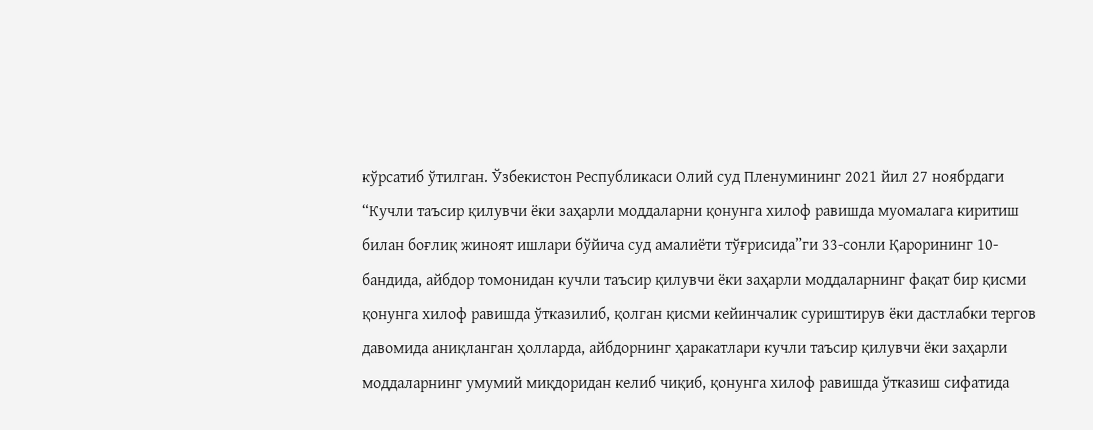кўрсатиб ўтилган. Ўзбекистон Республикаси Олий суд Пленумининг 2021 йил 27 ноябрдаги “Кучли таъсир қилувчи ёки заҳарли моддаларни қонунга хилоф равишда муомалага киритиш билан боғлиқ жиноят ишлари бўйича суд амалиёти тўғрисида”ги 33-сонли Қарорининг 10-бандида, айбдор томонидан кучли таъсир қилувчи ёки заҳарли моддаларнинг фақат бир қисми қонунга хилоф равишда ўтказилиб, қолган қисми кейинчалик суриштирув ёки дастлабки тергов давомида аниқланган ҳолларда, айбдорнинг ҳаракатлари кучли таъсир қилувчи ёки заҳарли моддаларнинг умумий миқдоридан келиб чиқиб, қонунга хилоф равишда ўтказиш сифатида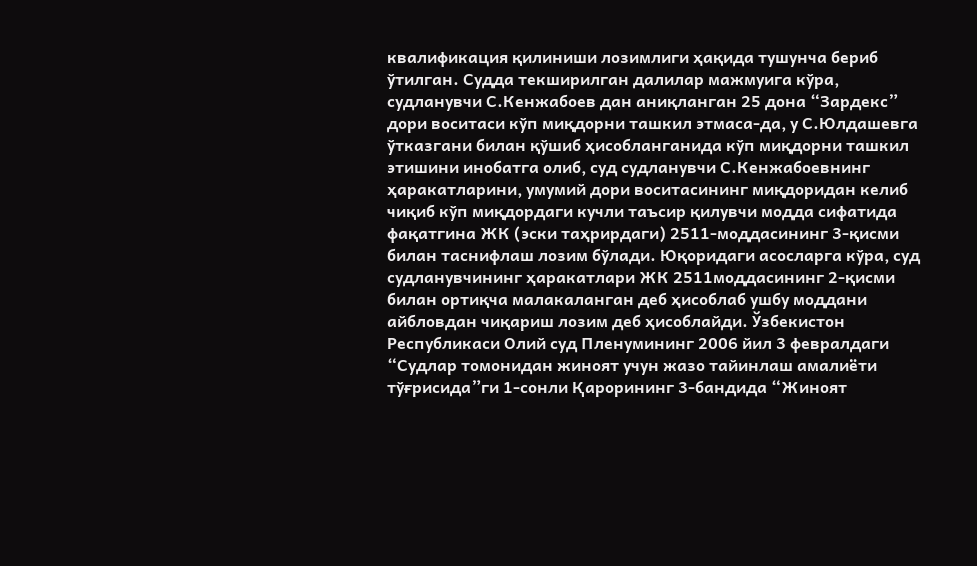квалификация қилиниши лозимлиги ҳақида тушунча бериб ўтилган. Судда текширилган далилар мажмуига кўра, судланувчи С.Кенжабоев дан аниқланган 25 дона “Зардекс” дори воситаси кўп миқдорни ташкил этмаса-да, у С.Юлдашевга ўтказгани билан қўшиб ҳисобланганида кўп миқдорни ташкил этишини инобатга олиб, суд судланувчи С.Кенжабоевнинг ҳаракатларини, умумий дори воситасининг миқдоридан келиб чиқиб кўп миқдордаги кучли таъсир қилувчи модда сифатида фақатгина ЖК (эски таҳрирдаги) 2511-моддасининг 3-қисми билан таснифлаш лозим бўлади. Юқоридаги асосларга кўра, суд судланувчининг ҳаракатлари ЖК 2511моддасининг 2-қисми билан ортиқча малакаланган деб ҳисоблаб ушбу моддани айбловдан чиқариш лозим деб ҳисоблайди. Ўзбекистон Республикаси Олий суд Пленумининг 2006 йил 3 февралдаги “Судлар томонидан жиноят учун жазо тайинлаш амалиёти тўғрисида”ги 1-сонли Қарорининг 3-бандида “Жиноят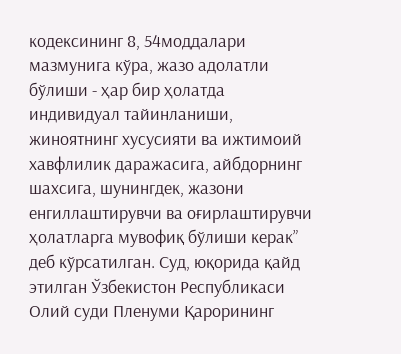кодексининг 8, 54моддалари мазмунига кўра, жазо адолатли бўлиши - ҳар бир ҳолатда индивидуал тайинланиши, жиноятнинг хусусияти ва ижтимоий хавфлилик даражасига, айбдорнинг шахсига, шунингдек, жазони енгиллаштирувчи ва оғирлаштирувчи ҳолатларга мувофиқ бўлиши керак” деб кўрсатилган. Суд, юқорида қайд этилган Ўзбекистон Республикаси Олий суди Пленуми Қарорининг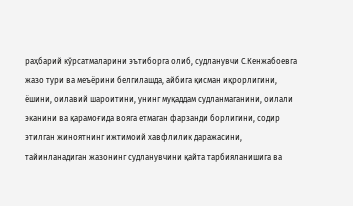раҳбарий кўрсатмаларини эътиборга олиб, судланувчи С.Кенжабоевга жазо тури ва меъёрини белгилашда, айбига қисман иқрорлигини, ёшини, оилавий шароитини, унинг муқаддам судланмаганини, оилали эканини ва қарамоғида вояга етмаган фарзанди борлигини, содир этилган жиноятнинг ижтимоий хавфлилик даражасини, тайинланадиган жазонинг судланувчини қайта тарбияланишига ва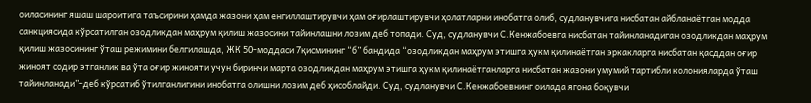оиласининг яшаш шароитига таъсирини ҳамда жазони ҳам енгиллаштирувчи ҳам оғирлаштирувчи ҳолатларни инобатга олиб, судланувчига нисбатан айбланаётган модда санкциясида кўрсатилган озодликдан маҳрум қилиш жазосини тайинлашни лозим деб топади. Суд, судланувчи С.Кенжабоевга нисбатан тайинланадиган озодликдан маҳрум қилиш жазосининг ўташ режимини белгилашда, ЖК 50-моддаси 7қисмининг “б” бандида “озодликдан маҳрум этишга ҳукм қилинаётган эркакларга нисбатан қасддан оғир жиноят содир этганлик ва ўта оғир жинояти учун биринчи марта озодликдан маҳрум этишга ҳукм қилинаётганларга нисбатан жазони умумий тартибли колонияларда ўташ тайинланади”-деб кўрсатиб ўтилганлигини инобатга олишни лозим деб ҳисоблайди. Суд, судланувчи С.Кенжабоевнинг оилада ягона боқувчи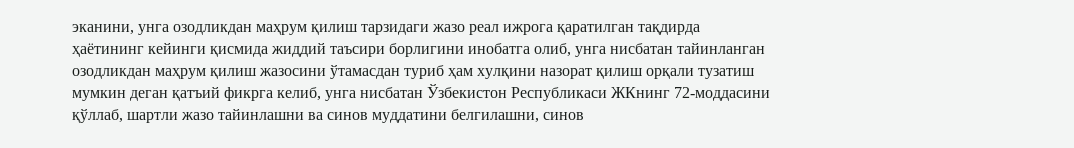эканини, унга озодликдан маҳрум қилиш тарзидаги жазо реал ижрога қаратилган тақдирда ҳаётининг кейинги қисмида жиддий таъсири борлигини инобатга олиб, унга нисбатан тайинланган озодликдан маҳрум қилиш жазосини ўтамасдан туриб ҳам хулқини назорат қилиш орқали тузатиш мумкин деган қатъий фикрга келиб, унга нисбатан Ўзбекистон Республикаси ЖКнинг 72-моддасини қўллаб, шартли жазо тайинлашни ва синов муддатини белгилашни, синов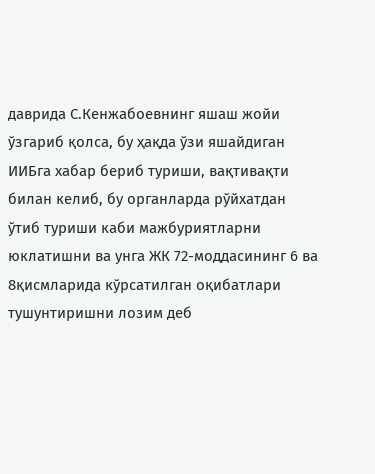даврида С.Кенжабоевнинг яшаш жойи ўзгариб қолса, бу ҳақда ўзи яшайдиган ИИБга хабар бериб туриши, вақтивақти билан келиб, бу органларда рўйхатдан ўтиб туриши каби мажбуриятларни юклатишни ва унга ЖК 72-моддасининг 6 ва 8қисмларида кўрсатилган оқибатлари тушунтиришни лозим деб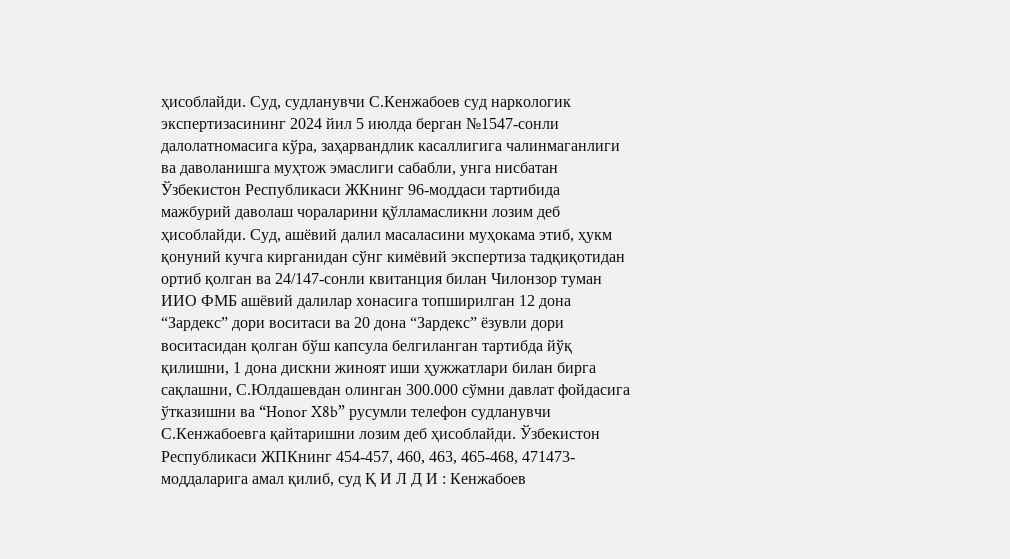ҳисоблайди. Суд, судланувчи С.Кенжабоев суд наркологик экспертизасининг 2024 йил 5 июлда берган №1547-сонли далолатномасига кўра, заҳарвандлик касаллигига чалинмаганлиги ва даволанишга муҳтож эмаслиги сабабли, унга нисбатан Ўзбекистон Республикаси ЖКнинг 96-моддаси тартибида мажбурий даволаш чораларини қўлламасликни лозим деб ҳисоблайди. Суд, ашёвий далил масаласини муҳокама этиб, ҳукм қонуний кучга кирганидан сўнг кимёвий экспертиза тадқиқотидан ортиб қолган ва 24/147-сонли квитанция билан Чилонзор туман ИИО ФМБ ашёвий далилар хонасига топширилган 12 дона “Зардекс” дори воситаси ва 20 дона “Зардекс” ёзувли дори воситасидан қолган бўш капсула белгиланган тартибда йўқ қилишни, 1 дона дискни жиноят иши ҳужжатлари билан бирга сақлашни, С.Юлдашевдан олинган 300.000 сўмни давлат фойдасига ўтказишни ва “Honor X8b” русумли телефон судланувчи С.Кенжабоевга қайтаришни лозим деб ҳисоблайди. Ўзбекистон Республикаси ЖПКнинг 454-457, 460, 463, 465-468, 471473-моддаларига амал қилиб, суд Қ И Л Д И : Кенжабоев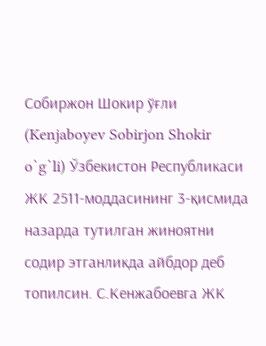Собиржон Шокир ўғли (Kenjaboyev Sobirjon Shokir o`g`li) Ўзбекистон Республикаси ЖК 2511-моддасининг 3-қисмида назарда тутилган жиноятни содир этганликда айбдор деб топилсин. С.Кенжабоевга ЖК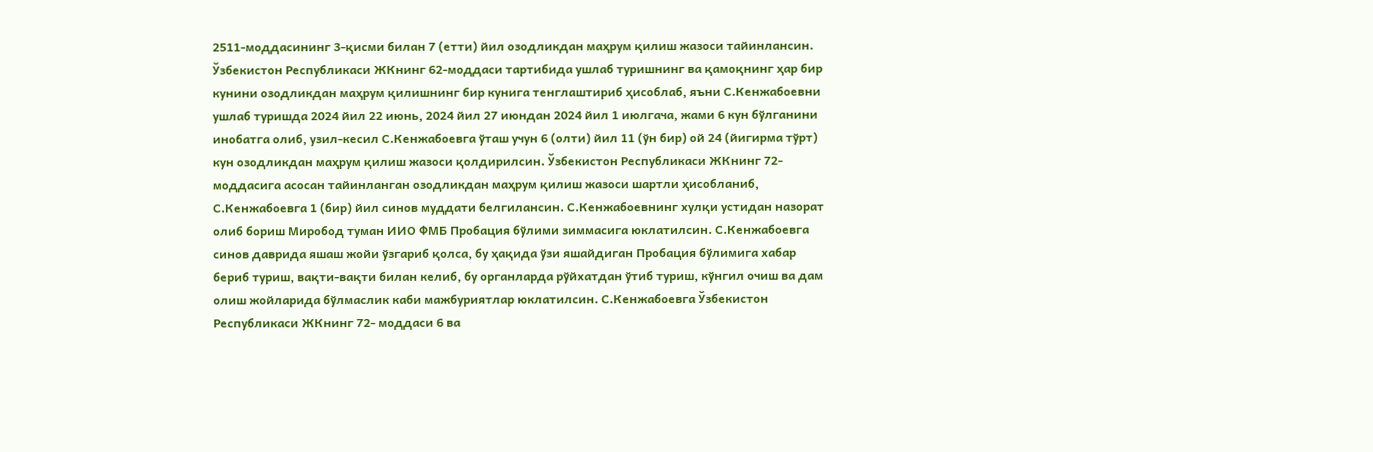2511-моддасининг 3-қисми билан 7 (етти) йил озодликдан маҳрум қилиш жазоси тайинлансин. Ўзбекистон Республикаси ЖКнинг 62-моддаси тартибида ушлаб туришнинг ва қамоқнинг ҳар бир кунини озодликдан маҳрум қилишнинг бир кунига тенглаштириб ҳисоблаб, яъни С.Кенжабоевни ушлаб туришда 2024 йил 22 июнь, 2024 йил 27 июндан 2024 йил 1 июлгача, жами 6 кун бўлганини инобатга олиб, узил-кесил С.Кенжабоевга ўташ учун 6 (олти) йил 11 (ўн бир) ой 24 (йигирма тўрт) кун озодликдан маҳрум қилиш жазоси қолдирилсин. Ўзбекистон Республикаси ЖКнинг 72-моддасига асосан тайинланган озодликдан маҳрум қилиш жазоси шартли ҳисобланиб, С.Кенжабоевга 1 (бир) йил синов муддати белгилансин. С.Кенжабоевнинг хулқи устидан назорат олиб бориш Миробод туман ИИО ФМБ Пробация бўлими зиммасига юклатилсин. С.Кенжабоевга синов даврида яшаш жойи ўзгариб қолса, бу ҳақида ўзи яшайдиган Пробация бўлимига хабар бериб туриш, вақти-вақти билан келиб, бу органларда рўйхатдан ўтиб туриш, кўнгил очиш ва дам олиш жойларида бўлмаслик каби мажбуриятлар юклатилсин. С.Кенжабоевга Ўзбекистон Республикаси ЖКнинг 72- моддаси 6 ва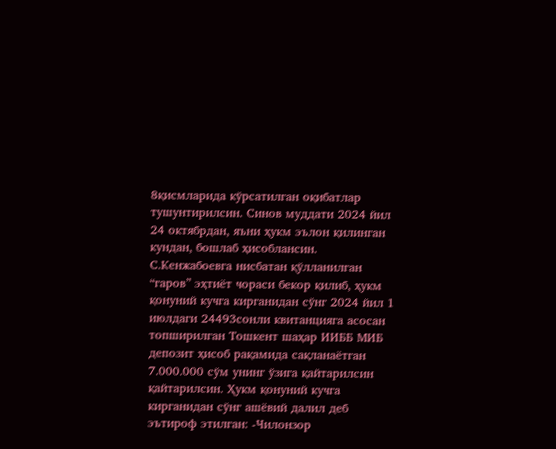8қисмларида кўрсатилган оқибатлар тушунтирилсин. Синов муддати 2024 йил 24 октябрдан, яъни ҳукм эълон қилинган кундан, бошлаб ҳисоблансин. С.Кенжабоевга нисбатан қўлланилган “гаров” эҳтиёт чораси бекор қилиб, ҳукм қонуний кучга кирганидан сўнг 2024 йил 1 июлдаги 24493сонли квитанцияга асосан топширилган Тошкент шаҳар ИИББ МИБ депозит ҳисоб рақамида сақланаётган 7.000.000 сўм унинг ўзига қайтарилсин қайтарилсин. Ҳукм қонуний кучга кирганидан сўнг ашёвий далил деб эътироф этилган: -Чилонзор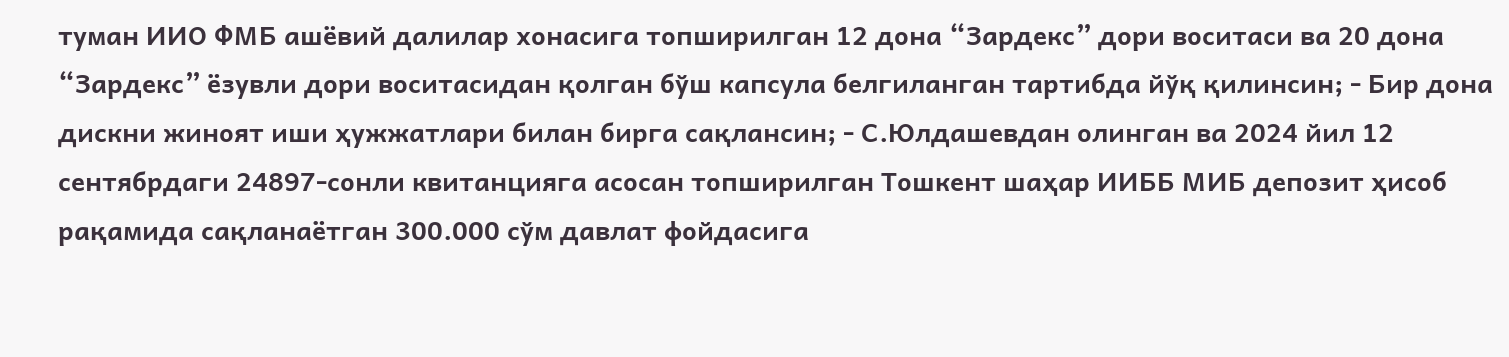туман ИИО ФМБ ашёвий далилар хонасига топширилган 12 дона “Зардекс” дори воситаси ва 20 дона “Зардекс” ёзувли дори воситасидан қолган бўш капсула белгиланган тартибда йўқ қилинсин; - Бир дона дискни жиноят иши ҳужжатлари билан бирга сақлансин; - С.Юлдашевдан олинган ва 2024 йил 12 сентябрдаги 24897-сонли квитанцияга асосан топширилган Тошкент шаҳар ИИББ МИБ депозит ҳисоб рақамида сақланаётган 300.000 сўм давлат фойдасига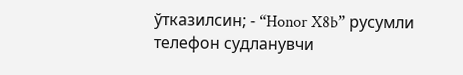ўтказилсин; - “Honor X8b” русумли телефон судланувчи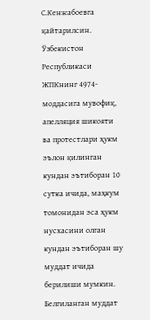С.Кенжабоевга қайтарилсин. Ўзбекистон Республикаси ЖПКнинг 4974-моддасига мувофиқ, апелляция шикояти ва протестлари ҳукм эълон қилинган кундан эътиборан 10 сутка ичида, маҳкум томонидан эса ҳукм нусхасини олган кундан эътиборан шу муддат ичида берилиши мумкин. Белгиланган муддат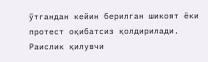ўтгандан кейин берилган шикоят ёки протест оқибатсиз қолдирилади. Раислик қилувчи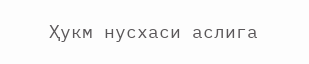Ҳукм нусхаси аслига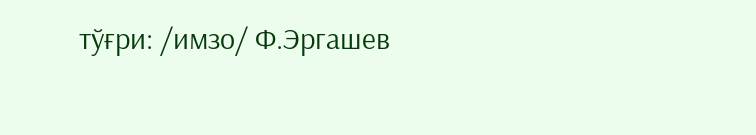тўғри: /имзо/ Ф.Эргашев